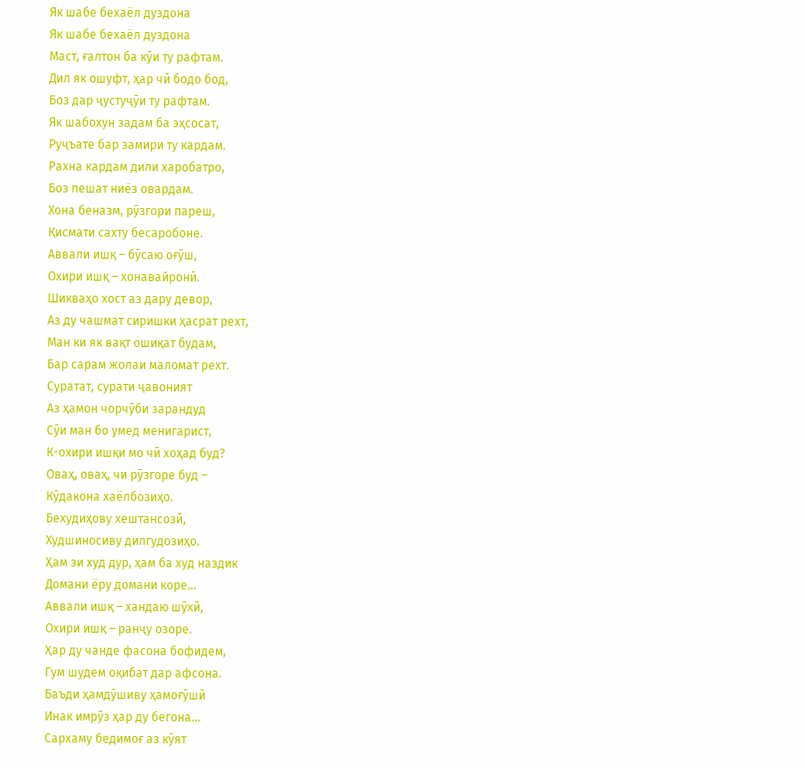Як шабе бехаёл дуздона
Як шабе бехаёл дуздона
Маст, ғалтон ба кӯи ту рафтам.
Дил як ошуфт, ҳар чӣ бодо бод,
Боз дар ҷустуҷӯи ту рафтам.
Як шабохун задам ба эҳсосат,
Руҷъате бар замири ту кардам.
Рахна кардам дили харобатро,
Боз пешат ниёз овардам.
Хона беназм, рӯзгори пареш,
Қисмати сахту бесаробоне.
Аввали ишқ – бӯсаю оғӯш,
Охири ишқ – хонавайронӣ.
Шикваҳо хост аз дару девор,
Аз ду чашмат сиришки ҳасрат рехт,
Ман ки як вақт ошиқат будам,
Бар сарам жолаи маломат рехт.
Суратат, сурати ҷавоният
Аз ҳамон чорчӯби зарандуд
Сӯи ман бо умед менигарист,
К-охири ишқи мо чӣ хоҳад буд?
Оваҳ, оваҳ, чи рӯзгоре буд –
Кӯдакона хаёлбозиҳо.
Бехудиҳову хештансозӣ,
Худшиносиву дилгудозиҳо.
Ҳам зи худ дур, ҳам ба худ наздик
Домани ёру домани коре...
Аввали ишқ – хандаю шӯхӣ,
Охири ишқ – ранҷу озоре.
Ҳар ду чанде фасона бофидем,
Гум шудем оқибат дар афсона.
Баъди ҳамдӯшиву ҳамоғӯшӣ
Инак имрӯз ҳар ду бегона...
Сархаму бедимоғ аз кӯят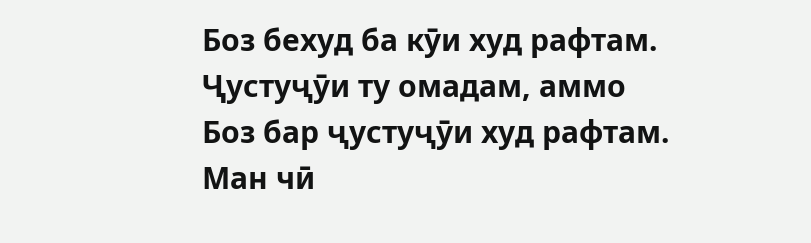Боз бехуд ба кӯи худ рафтам.
Ҷустуҷӯи ту омадам, аммо
Боз бар ҷустуҷӯи худ рафтам.
Ман чӣ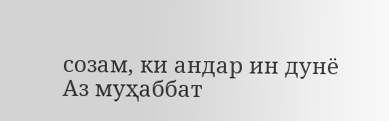созам, ки андар ин дунё
Аз муҳаббат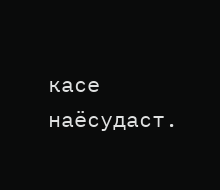касе наёсудаст.